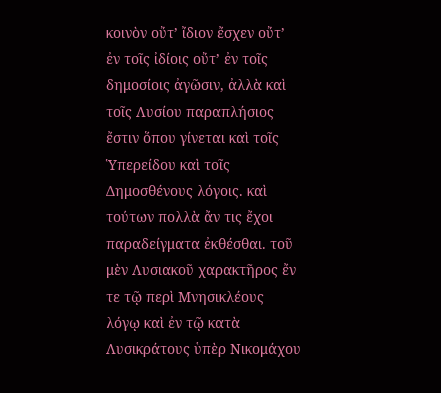κοινὸν οὔτʼ ἴδιον ἔσχεν οὔτʼ ἐν τοῖς ἰδίοις οὔτʼ ἐν τοῖς δημοσίοις ἀγῶσιν, ἀλλὰ καὶ τοῖς Λυσίου παραπλήσιος ἔστιν ὅπου γίνεται καὶ τοῖς Ὑπερείδου καὶ τοῖς Δημοσθένους λόγοις. καὶ τούτων πολλὰ ἄν τις ἔχοι παραδείγματα ἐκθέσθαι. τοῦ μὲν Λυσιακοῦ χαρακτῆρος ἔν τε τῷ περὶ Μνησικλέους λόγῳ καὶ ἐν τῷ κατὰ Λυσικράτους ὑπὲρ Νικομάχου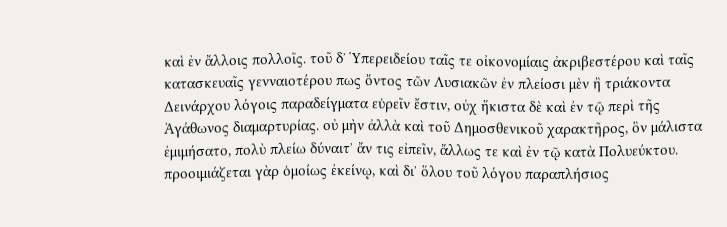καὶ ἐν ἄλλοις πολλοῖς. τοῦ δʼ Ὑπερειδείου ταῖς τε οἰκονομίαις ἀκριβεστέρου καὶ ταῖς κατασκευαῖς γενναιοτέρου πως ὄντος τῶν Λυσιακῶν ἐν πλείοσι μὲν ἢ τριάκοντα Δεινάρχου λόγοις παραδείγματα εὑρεῖν ἔστιν, οὐχ ἥκιστα δὲ καὶ ἐν τῷ περὶ τῆς Ἀγάθωνος διαμαρτυρίας. οὐ μὴν ἀλλὰ καὶ τοῦ Δημοσθενικοῦ χαρακτῆρος, ὃν μάλιστα ἐμιμήσατο, πολὺ πλείω δύναιτʼ ἄν τις εἰπεῖν, ἄλλως τε καὶ ἐν τῷ κατὰ Πολυεύκτου. προοιμιάζεται γὰρ ὁμοίως ἐκείνῳ, καὶ διʼ ὅλου τοῦ λόγου παραπλήσιος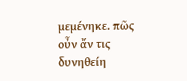μεμένηκε. πῶς οὖν ἄν τις δυνηθείη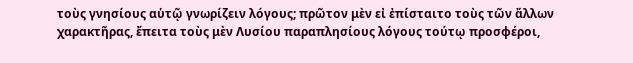τοὺς γνησίους αὑτῷ γνωρίζειν λόγους; πρῶτον μὲν εἰ ἐπίσταιτο τοὺς τῶν ἄλλων χαρακτῆρας, ἔπειτα τοὺς μὲν Λυσίου παραπλησίους λόγους τούτῳ προσφέροι,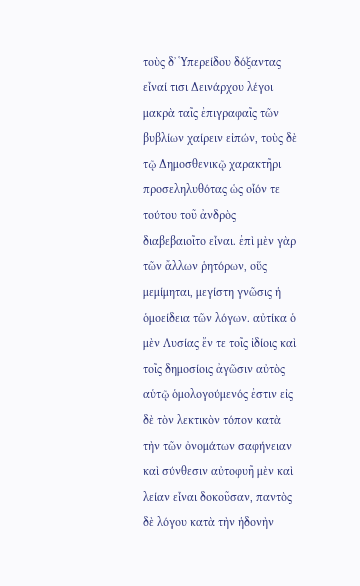τοὺς δʼ Ὑπερείδου δόξαντας εἶναί τισι Δεινάρχου λέγοι μακρὰ ταῖς ἐπιγραφαῖς τῶν βυβλίων χαίρειν εἰπών, τοὺς δὲ τῷ Δημοσθενικῷ χαρακτῆρι προσεληλυθότας ὡς οἷόν τε τούτου τοῦ ἀνδρὸς διαβεβαιοῖτο εἶναι. ἐπὶ μὲν γὰρ τῶν ἄλλων ῥητόρων, οὕς μεμίμηται, μεγίστη γνῶσις ἡ ὁμοείδεια τῶν λόγων. αὐτίκα ὁ μὲν Λυσίας ἔν τε τοῖς ἰδίοις καὶ τοῖς δημοσίοις ἀγῶσιν αὐτὸς αὑτῷ ὁμολογούμενός ἐστιν εἰς δὲ τὸν λεκτικὸν τόπον κατὰ τὴν τῶν ὀνομάτων σαφήνειαν καὶ σύνθεσιν αὐτοφυῆ μὲν καὶ λείαν εἶναι δοκοῦσαν, παντὸς δὲ λόγου κατὰ τὴν ἡδονὴν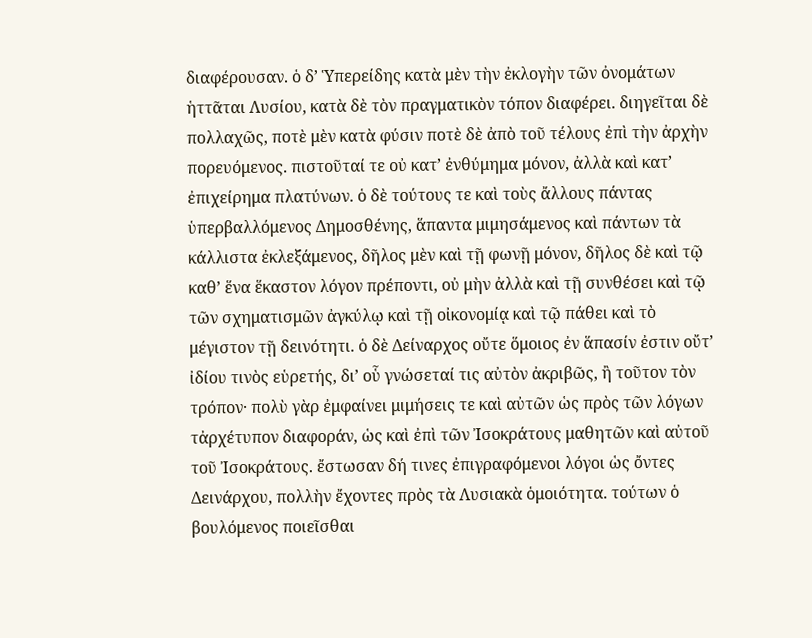διαφέρουσαν. ὁ δʼ Ὑπερείδης κατὰ μὲν τὴν ἐκλογὴν τῶν ὀνομάτων ἡττᾶται Λυσίου, κατὰ δὲ τὸν πραγματικὸν τόπον διαφέρει. διηγεῖται δὲ πολλαχῶς, ποτὲ μὲν κατὰ φύσιν ποτὲ δὲ ἀπὸ τοῦ τέλους ἐπὶ τὴν ἀρχὴν πορευόμενος. πιστοῦταί τε οὐ κατʼ ἐνθύμημα μόνον, ἀλλὰ καὶ κατʼ ἐπιχείρημα πλατύνων. ὁ δὲ τούτους τε καὶ τοὺς ἄλλους πάντας ὑπερβαλλόμενος Δημοσθένης, ἅπαντα μιμησάμενος καὶ πάντων τὰ κάλλιστα ἐκλεξάμενος, δῆλος μὲν καὶ τῇ φωνῇ μόνον, δῆλος δὲ καὶ τῷ καθʼ ἕνα ἕκαστον λόγον πρέποντι, οὐ μὴν ἀλλὰ καὶ τῇ συνθέσει καὶ τῷ τῶν σχηματισμῶν ἀγκύλῳ καὶ τῇ οἰκονομίᾳ καὶ τῷ πάθει καὶ τὸ μέγιστον τῇ δεινότητι. ὁ δὲ Δείναρχος οὔτε ὅμοιος ἐν ἅπασίν ἐστιν οὔτʼ ἰδίου τινὸς εὑρετής, διʼ οὗ γνώσεταί τις αὐτὸν ἀκριβῶς, ἢ τοῦτον τὸν τρόπον· πολὺ γὰρ ἐμφαίνει μιμήσεις τε καὶ αὐτῶν ὡς πρὸς τῶν λόγων τἀρχέτυπον διαφοράν, ὡς καὶ ἐπὶ τῶν Ἰσοκράτους μαθητῶν καὶ αὐτοῦ τοῦ Ἰσοκράτους. ἔστωσαν δή τινες ἐπιγραφόμενοι λόγοι ὡς ὄντες Δεινάρχου, πολλὴν ἔχοντες πρὸς τὰ Λυσιακὰ ὁμοιότητα. τούτων ὁ βουλόμενος ποιεῖσθαι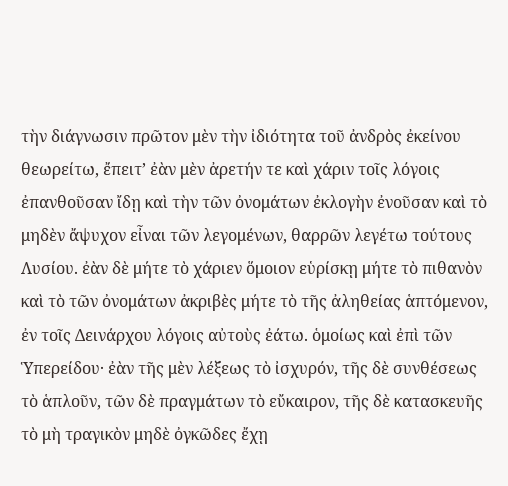τὴν διάγνωσιν πρῶτον μὲν τὴν ἰδιότητα τοῦ ἀνδρὸς ἐκείνου θεωρείτω, ἔπειτʼ ἐὰν μὲν ἀρετήν τε καὶ χάριν τοῖς λόγοις ἐπανθοῦσαν ἴδῃ καὶ τὴν τῶν ὀνομάτων ἐκλογὴν ἐνοῦσαν καὶ τὸ μηδὲν ἄψυχον εἶναι τῶν λεγομένων, θαρρῶν λεγέτω τούτους Λυσίου. ἐὰν δὲ μήτε τὸ χάριεν ὅμοιον εὑρίσκῃ μήτε τὸ πιθανὸν καὶ τὸ τῶν ὀνομάτων ἀκριβὲς μήτε τὸ τῆς ἀληθείας ἁπτόμενον, ἐν τοῖς Δεινάρχου λόγοις αὐτοὺς ἐάτω. ὁμοίως καὶ ἐπὶ τῶν Ὑπερείδου· ἐὰν τῆς μὲν λέξεως τὸ ἰσχυρόν, τῆς δὲ συνθέσεως τὸ ἁπλοῦν, τῶν δὲ πραγμάτων τὸ εὔκαιρον, τῆς δὲ κατασκευῆς τὸ μὴ τραγικὸν μηδὲ ὀγκῶδες ἔχῃ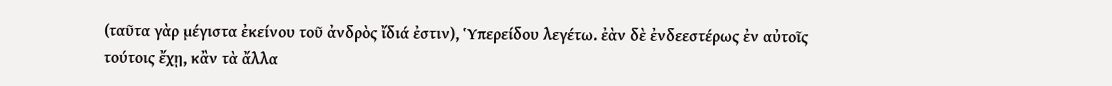(ταῦτα γὰρ μέγιστα ἐκείνου τοῦ ἀνδρὸς ἴδιά ἐστιν), Ὑπερείδου λεγέτω. ἐὰν δὲ ἐνδεεστέρως ἐν αὐτοῖς τούτοις ἔχῃ, κἂν τὰ ἄλλα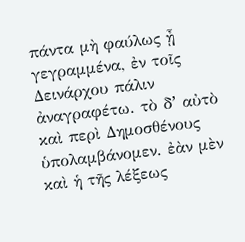πάντα μὴ φαύλως ᾖ γεγραμμένα, ἐν τοῖς Δεινάρχου πάλιν ἀναγραφέτω. τὸ δʼ αὐτὸ καὶ περὶ Δημοσθένους ὑπολαμβάνομεν. ἐὰν μὲν καὶ ἡ τῆς λέξεως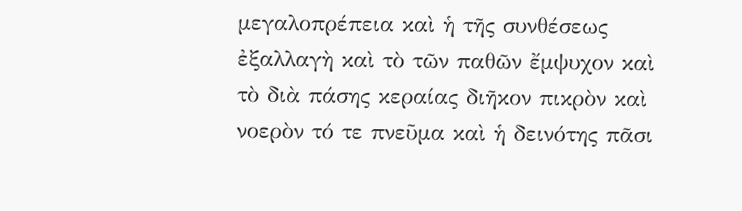μεγαλοπρέπεια καὶ ἡ τῆς συνθέσεως ἐξαλλαγὴ καὶ τὸ τῶν παθῶν ἔμψυχον καὶ τὸ διὰ πάσης κεραίας διῆκον πικρὸν καὶ νοερὸν τό τε πνεῦμα καὶ ἡ δεινότης πᾶσι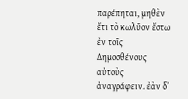παρέπηται, μηθὲν ἔτι τὸ κωλῦον ἔστω ἐν τοῖς Δημοσθένους αὐτοὺς ἀναγράφειν. ἐὰν δʼ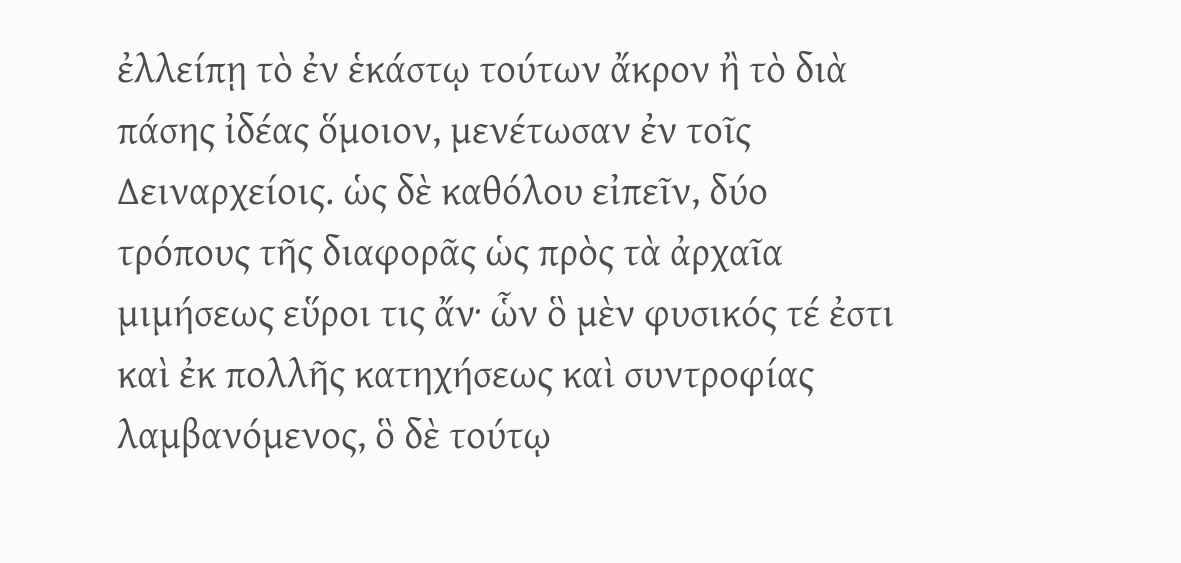ἐλλείπῃ τὸ ἐν ἑκάστῳ τούτων ἄκρον ἢ τὸ διὰ πάσης ἰδέας ὅμοιον, μενέτωσαν ἐν τοῖς Δειναρχείοις. ὡς δὲ καθόλου εἰπεῖν, δύο τρόπους τῆς διαφορᾶς ὡς πρὸς τὰ ἀρχαῖα μιμήσεως εὕροι τις ἄν· ὧν ὃ μὲν φυσικός τέ ἐστι καὶ ἐκ πολλῆς κατηχήσεως καὶ συντροφίας λαμβανόμενος, ὃ δὲ τούτῳ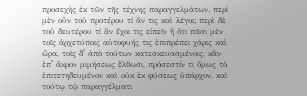προσεχὴς ἐκ τῶν τῆς τέχνης παραγγελμάτων. περὶ μὲν οὖν τοῦ προτέρου τί ἄν τις καὶ λέγοι; περὶ δὲ τοῦ δευτέρου τί ἂν ἔχοι τις εἰπεῖν ἢ ὅτι πᾶσι μὲν τοῖς ἀρχετύποις αὐτοφυής τις ἐπιπρέπει χάρις καὶ ὥρα, τοῖς δʼ ἀπὸ τούτων κατεσκευασμένοις, κἂν ἐπʼ ἄκρον μιμήσεως ἔλθωσι, πρόσεστίν τι ὅμως τὸ ἐπιτετηδευμένον καὶ οὐκ ἐκ φύσεως ὑπάρχον. καὶ τούτῳ τῷ παραγγέλματι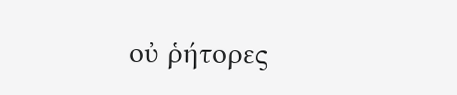οὐ ῥήτορες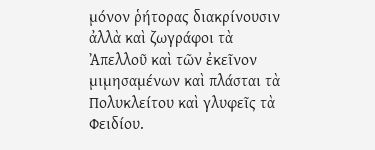μόνον ῥήτορας διακρίνουσιν ἀλλὰ καὶ ζωγράφοι τὰ Ἀπελλοῦ καὶ τῶν ἐκεῖνον μιμησαμένων καὶ πλάσται τὰ Πολυκλείτου καὶ γλυφεῖς τὰ Φειδίου.